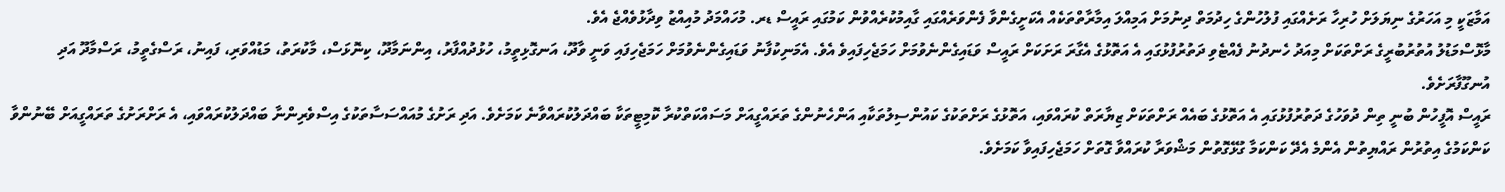އަމާޒަކީ މި އަހަރުގެ ނިޔަލަށް ހުރިހާ ރަށެއްގައި ފުލުހުންގެ ހިދުމަތް ދިނުމަށް އަމިއްލަ އިމާރާތްތަކެއް އެކަށީގެންވާ ފެންވަރެއްގައި ގާއިމުކުރެއްވުން ކަމުގައި ރައީސް ޑރ. މުހައްމަދު މުއިއްޒު ވިދާޅުވެއްޖެ އެވެ.
މާޅޮސްމަޑުލު އުތުރުބުރީގެ ރަށްތަކަށް މިއަދު ހެނދުނު ފެއްޓެވި ދަތުރުފުޅުގައި އެ އަތޮޅުގެ އެގާރަ ރަށަކަށް ރައީސް ވަޑައިގެންނެވުމަށް ހަމަޖެހިފައިވެ އެވެ. އެމަނިކުފާނު ވަޑައިގެންނެވުމަށް ހަމަޖެހިފައި ވަނީ ވާދޫ، އަނގޮޅިތީމު، ހުޅުދުއްފާރު، އިންނަމާދޫ، ކިނޮޅަސް، މާކުރަތު، މަޑުއްވަރި، ފައިނު، ރަސްގެތީމު، ރަސްމާދޫ އަދި އުނގޫފާރަށެވެ.
ރައީސް އޮފީހުން ބުނީ ތިން ދުވަހުގެ ދަތުރުފުޅުގައި އެ އަތޮޅުގެ ބައެއް ރަށްތަކަށް ޒިޔާރަތް ކުރައްވައި، އަތޮޅުގެ ރަށްތަކުގެ ކައުންސިލުތަކާއި އަންހެނުންގެ ތަރައްގީއަށް މަސައްކަތްކުރާ ކޮމިޓީތަކާ ބައްދަލުކުރައްވާނެ ކަމަށެވެ. އަދި ރަށުގެ މުއައްސަސާތަކުގެ އިސްވެރިންނާ ބައްދަލުކުރައްވައި، އެ ރަށްރަށުގެ ތަރައްގީއަށް ބޭނުންވާ ކަންކަމުގެ އިތުރުން ރައްޔިތުން އެންމެ އެދޭ ކަންކަމާ ގުޅޭގޮތުން މަޝްވަރާ ކުރައްވާ ގޮތަށް ހަމަޖެހިފައިވާ ކަމަށެވެ.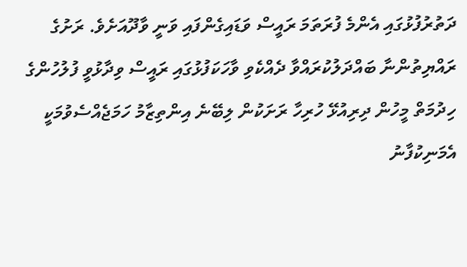ދަތުރުފުޅުގައި އެންމެ ފުރަތަމަ ރައީސް ވަޑައިގެންފައި ވަނީ ވާދޫއަށެވެ. ރަށުގެ ރައްޔިތުންނާ ބައްދަލުކުރައްވާ ދެއްކެވި ވާހަކަފުޅުގައި ރައީސް ވިދާޅުވީ ފުލުހުންގެ ހިދުމަތް މީހުން ދިރިއުޅޭ ހުރިހާ ރަށަކުން ލިބޭނެ އިންތިޒާމު ހަމަޖެއްސެވުމަކީ އެމަނިކުފާނު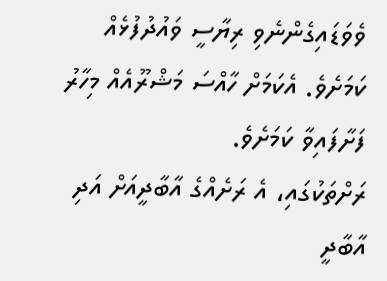ވެވަޑައިގެންނެވި ރިޔާސީ ވައުދުފުޅެއް ކަމަށެވެ. އެކަމަށް ހާއްސަ މަޝްރޫއެއް މިހާރު ފަށާފައިވާ ކަމަށެވެ.
ރަށްތަކުގައި، އެ ރަށެއްގެ އާބާދީއަށް އަދި އާބާދީ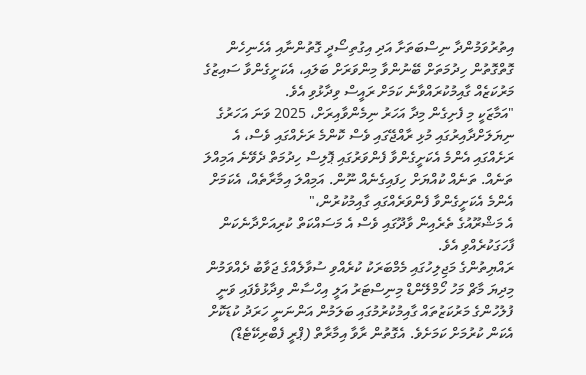އިތުރުވަމުންދާ ނިސްބަތަށާ އަދި އިގުތިސޯދީ ގޮތުންނާއި އެހެނިހެން ގޮތްގޮތުން ހިދުމަތަށް ބޭނުންވާ މިންވަރަށް ބަލައި، އެކަށީގެންވާ ސައިޒުގެ މަރުކަޒެއް ގާއިމުކުރައްވާނެ ކަމަށް ރައީސް ވިދާޅުވި އެވެ.
"އަމާޒަކީ މި ފެށިގެން މިދާ އަހަރު ނިމެންވާއިރަށް، 2025 ވަނަ އަހަރުގެ ނިޔަލަށްދާއިރުގައި މުޅި ރާއްޖޭގައި ވެސް ކޮންމެ ރަށެއްގައި ވެސް، އެ ރަށެއްގައި އެންމެ އެކަށީގެންވާ ފެންވަރުގައި ޕޮލިސް ހިދުމަތް ދެވޭނެ އަމިއްލަ ތަނެއް. ތަނެއް ކުއްޔަށް ހިފައިގެނެއް ނޫން. އަމިއްލަ އިމާރާތެއް، އެކަމަށް އެންމެ އެކަށީގެންވާ ފެންވަރެއްގައި ގާއިމުކުރުން،"
އެ މަޝްރޫއުގެ ތެރެއިން ވާދޫގައި ވެސް އެ މަސައްކަތް ކުރިއަށްދާނެކަން ފާހަގަކުރެއްވި އެވެ.
ރައްޔިތުންގެ މަޖިލިހުގައި މެމްބަރަކު ކުރެއްވި ސުވާލެއްގެ ޖަވާބު ދެއްވަމުން މިދިޔަ މާޗް މަހު ހޯމްލޭންޑް މިނިސްޓަރު އަލީ އިހްސާން ވިދާޅުވެފައި ވަނީ ފުލުހުންގެ މަރުކަޒުތައް ގާއިމުކުރުމުގައި ބަލަމުން އަންނަނީ ހަރަދު ކުޑަކޮށް އެކަން ކުރުމަށް ކަމަށެވެ. އެގޮތުން ރާވާ އިމާރާތް (ޕްރީ ފެބްރިކޭޓެޑް)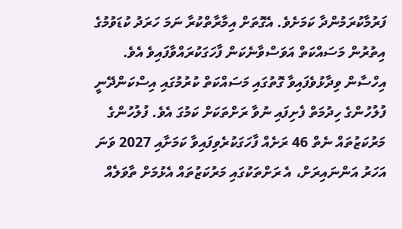ފަރުމާކުރަމުންދާ ކަމަށެވެ. އެގޮތަށް އިމާރާތްކުރާ ނަމަ ހަރަދު ކުޑަވުމުގެ އިތުރުން މަސައްކަތް އަވަސްވާނެކަން ފާހަގަކުރައްވާފައިވެ އެވެ.
އިހްސާން ވިދާޅުވެފައިވާ ގޮތުގައި މަސައްކަތް ކުރުމުގައި އިސްކަންދޭނީ ފުލުހުންގެ ހިދުމަތް ފެށިފައި ނުވާ ރަށްތަކަށް ކަމުގަ އެވެ. ފުލުހުންގެ މަރުކަޒުތައް ނެތް 46 ރަށެއް ފާހަގަކުރެވިފައިވާ ކަމަށާއި 2027 ވަނަ އަހަރު އަންނައިރަށް، އެ ރަށްތަކުގައި މަރުކަޒުތައް އެޅުމަށް ތާވަލެއް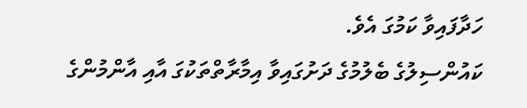ހަދާފައިވާ ކަމުގަ އެވެ.
ކައުންސިލުގެ ބެލުމުގެ ދަށުގައިވާ އިމާރާތްތަކުގަ އާއި އާންމުންގެ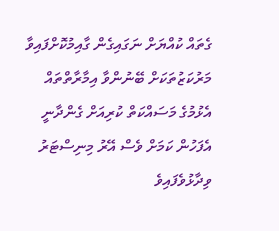ގެތައް ކުއްޔަށް ނަގައިގެން ގާއިމުކޮށްފައިވާ މަރުކަޒުތަކަށް ބޭނުންވާ އިމާރާތްތައް އެޅުމުގެ މަސައްކަތް ކުރިއަށް ގެންދާނީ އެފަހުން ކަމަށް ވެސް އޭރު މިނިސްޓަރު ވިދާޅުވެފައިވެ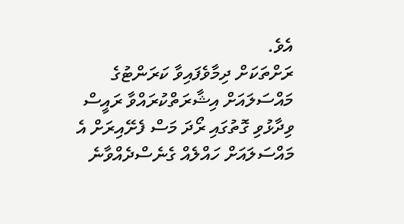އެވެ.
ރަށްތަކަށް ދިމާވެފައިވާ ކަރަންޓުގެ މައްސަލައަށް އިޝާރަތްކުރައްވާ ރައީސް ވިދާޅުވި ގޮތުގައި ރޯދަ މަސް ފެށޭއިރަށް އެ މައްސަލައަށް ހައްލެއް ގެނެސްދެއްވާނެ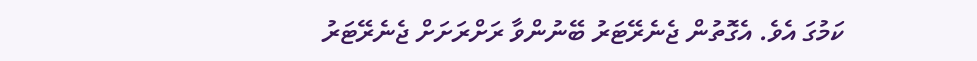ކަމުގަ އެވެ. އެގޮތުން ޖެނެރޭޓަރު ބޭނުންވާ ރަށްރަށަށް ޖެނެރޭޓަރު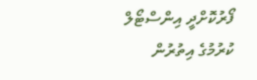ފޯރުކޮށްދީ އިންސްޓޯލް ކުރުމުގެ އިތުރުން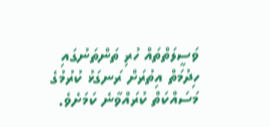ވަސީލަތްތައް ހުރި ތަންތަނުގައި ހިދުމަތް އިތުރަށް ރަނގަޅު ކުރުމުގެ މަސައްކަތް ކުރައްވާނެ ކަމަށެވެ.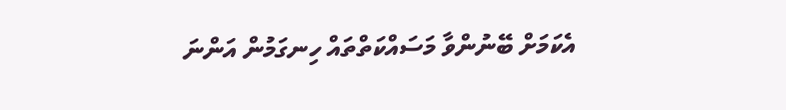އެކަމަށް ބޭނުންވާ މަސައްކަތްތައް ހިނގަމުން އަންނަ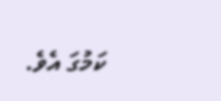ކަމުގަ އެވެ.